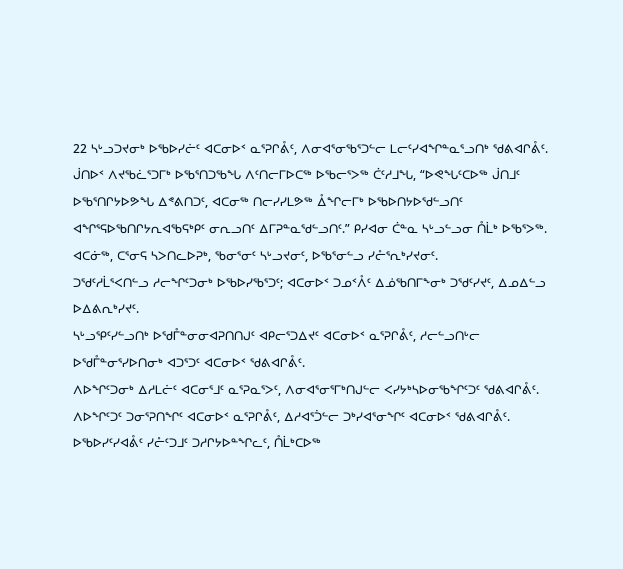22 ᓴᒡᓗᑐᔪᓂᒃ ᐅᖃᐅᓯᓖᑦ ᐊᑕᓂᐅᑉ ᓇᕐᕈᒋᕔᑦ, ᐱᓂᐊᕐᓂᖃᕐᑐᓪᓕ ᒪᓕᑦᓯᐊᖏᓐᓇᕐᓗᑎᒃ ᖁᕕᐊᒋᕔᑦ.
ᒎᑎᐅᑉ ᐱᔪᖃᓛᕐᑐᒥᒃ ᐅᖃᕐᑎᑐᖃᖓ ᐱᑦᑎᓕᒥᐅᑕᖅ ᐅᖃᓕᕐᐳᖅ ᑖᑦᓱᒧᖓ, “ᐅᕙᖓᑦᑕᐅᖅ ᒎᑎᒧᑦ ᐅᖃᕐᑎᒋᔭᐅᕗᖓ ᐃᕝᕕᑎᑐᑦ, ᐊᑕᓂᖅ ᑎᓕᓯᓯᒪᕗᖅ ᐂᖏᓕᒥᒃ ᐅᖃᐅᑎᔭᐅᖁᓪᓗᑎᑦ ᐊᖏᕐᕋᐅᖃᑎᒋᔭᕆᐊᖃᕋᒃᑭᑦ ᓂᕆᓗᑎᑦ ᐃᒥᕈᓐᓇᖁᓪᓗᑎᑦ.” ᑭᓯᐊᓂ ᑖᓐᓇ ᓴᒡᓗᓪᓗᓂ ᑍᒫᒃ ᐅᖃᕐᐳᖅ.
ᐊᑕᓃᖅ, ᑕᕐᓂᕋ ᓴᐳᑎᓚᐅᕈᒃ, ᖃᓂᕐᓂᑦ ᓴᒡᓗᔪᓂᑦ, ᐅᖃᕐᓂᓪᓗ ᓯᓔᕐᕆᒃᓯᔪᓂᑦ.
ᑐᖁᑦᓱᒫᕐᐸᑎᓪᓗ ᓱᓕᖏᑦᑐᓂᒃ ᐅᖃᐅᓯᖃᕐᑐᑦ; ᐊᑕᓂᐅᑉ ᑐᓄᑉᐰᑦ ᐃᓅᖃᑎᒥᖕᓂᒃ ᑐᖁᑦᓯᔪᑦ, ᐃᓄᐃᓪᓗ ᐅᐃᕕᕆᒃᓯᔪᑦ.
ᓴᒡᓗᕿᑦᓯᓪᓗᑎᒃ ᐅᖁᒤᓐᓂᓂᐊᕈᑎᑎᒍᑦ ᐊᑭᓕᕐᑐᐃᔪᑦ ᐊᑕᓂᐅᑉ ᓇᕐᕈᒋᕔᑦ, ᓱᓕᓪᓗᑎᒡᓕ ᐅᖁᒤᓐᓂᕐᓯᐅᑎᓂᒃ ᐊᑐᕐᑐᑦ ᐊᑕᓂᐅᑉ ᖁᕕᐊᒋᕔᑦ.
ᐱᐅᖏᑦᑐᓂᒃ ᐃᓱᒪᓖᑦ ᐊᑕᓂᕐᒧᑦ ᓇᕐᕈᓇᕐᐳᑦ, ᐱᓂᐊᕐᓂᕐᒥᒃᑎᒍᓪᓕ ᐸᓯᔭᒃᓴᐅᓂᖃᖏᑦᑐᑦ ᖁᕕᐊᒋᕔᑦ.
ᐱᐅᖏᑦᑐᑦ ᑐᓂᕐᕈᑎᖏᑦ ᐊᑕᓂᐅᑉ ᓇᕐᕈᒋᕔᑦ, ᐃᓱᐊᕐᑑᓪᓕ ᑐᒃᓯᐊᕐᓂᖏᑦ ᐊᑕᓂᐅᑉ ᖁᕕᐊᒋᕔᑦ.
ᐅᖃᐅᓯᑦᓯᐊᕔᑦ ᓯᓔᑦᑐᒧᑦ ᑐᓱᒋᔭᐅᓐᖏᓚᑦ, ᑍᒫᒃᑕᐅᖅ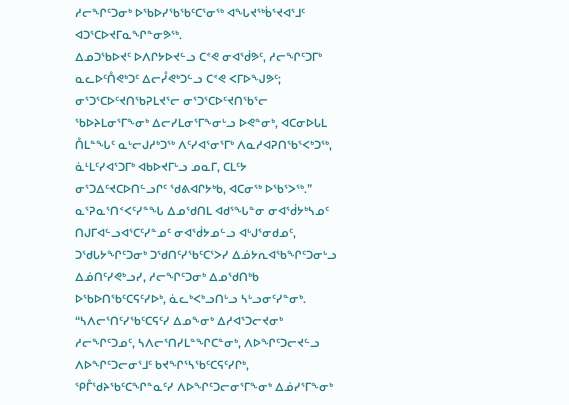ᓱᓕᖏᑦᑐᓂᒃ ᐅᖃᐅᓯᖃᖃᑦᑕᕐᓂᖅ ᐊᖓᔪᖅᑳᕐᔪᐊᕐᒧᑦ ᐊᑐᕐᑕᐅᔪᒥᓇᖏᓐᓂᕗᖅ.
ᐃᓄᑐᖃᐅᔪᑦ ᐅᐱᒋᔭᐅᔪᓪᓗ ᑕᕝᕙ ᓂᐊᖂᕗᑦ, ᓱᓕᖏᑦᑐᒥᒃ ᓇᓚᐅᑦᑍᕙᒃᑐᑦ ᐃᓕᓮᕙᒃᑐᓪᓗ ᑕᕝᕙ ᐸᒥᐅᖑᕗᑦ;
ᓂᕐᑐᕐᑕᐅᑦᔪᑎᖃᕈᒪᔪᕐᓕ ᓂᕐᑐᕐᑕᐅᑦᔪᑎᖃᕐᓕ ᖃᐅᔨᒪᓂᕐᒥᖕᓂᒃ ᐃᓕᓯᒪᓂᕐᒥᖕᓂᒡᓗ ᐅᕙᓐᓂᒃ, ᐊᑕᓂᐅᒐᒪ ᑍᒪᓐᖓᑦ ᓇᒡᓕᒍᓱᒃᑐᖅ ᐱᑦᓯᐊᕐᓂᕐᒥᒃ ᐱᓇᓱᐊᕈᑎᖃᕐᐸᒃᑐᖅ, ᓈᒻᒪᑦᓯᐊᕐᑐᒥᒃ ᐊᑲᐅᔪᒥᒡᓗ ᓄᓇᒥ, ᑕᒪᑦᔭ ᓂᕐᑐᐃᑦᔪᑕᐅᑎᓪᓗᒋᑦ ᖁᕕᐊᒋᔭᒃᑲ, ᐊᑕᓂᖅ ᐅᖃᕐᐳᖅ.”
ᓇᕐᕈᓇᕐᑎᑉᐸᑦᓯᓐᖓ ᐃᓄᖁᑎᒪ ᐊᑯᕐᖓᓐᓂ ᓂᐊᖂᔭᒃᓴᓄᑦ ᑎᒍᒥᐊᓪᓗᐊᕐᑕᑦᓯᓐᓄᑦ ᓂᐊᖂᔭᓄᓪᓗ ᐊᒡᒍᕐᓂᑯᓄᑦ, ᑐᖁᒐᔭᖏᑦᑐᓂᒃ ᑐᖁᑎᑦᓯᖃᑦᑕᕐᐳᓯ ᐃᓅᔭᕆᐊᖃᖏᑦᑐᓂᒡᓗ ᐃᓅᑎᑦᓯᕙᒃᓗᓯ, ᓱᓕᖏᑦᑐᓂᒃ ᐃᓄᖁᑎᒃᑲ ᐅᖃᐅᑎᖃᑦᑕᕋᑦᓯᐅᒃ, ᓈᓚᒃᐸᒃᓗᑎᒡᓗ ᓴᒡᓗᓂᑦᓯᓐᓂᒃ.
“ᓴᐱᓕᕐᑎᑦᓯᖃᑦᑕᕋᑦᓯ ᐃᓄᖕᓂᒃ ᐃᓱᐊᕐᑐᓕᔪᓂᒃ ᓱᓕᖏᑦᑐᓄᑦ, ᓴᐱᓕᕐᑎᓯᒪᓐᖏᑕᓐᓂᒃ, ᐱᐅᖏᑦᑐᓕᔪᓪᓗ ᐱᐅᖏᑦᑐᓕᓂᕐᒧᑦ ᑲᔪᖏᕐᓴᖃᑦᑕᕋᑦᓯᒋᒃ, ᕿᒤᖁᔨᖃᑦᑕᖏᓐᓇᑦᓯ ᐱᐅᖏᑦᑐᓕᓂᕐᒥᖕᓂᒃ ᐃᓅᓯᕐᒥᖕᓂᒃ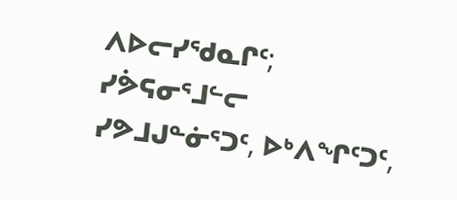ᐱᐅᓕᓯᖁᓇᒋᑦ;
ᓯᕘᕋᓂᕐᒧᓪᓕ ᓯᕗᒧᒍᓐᓃᕐᑐᑦ, ᐅᒃᐱᖏᑦᑐᑦ,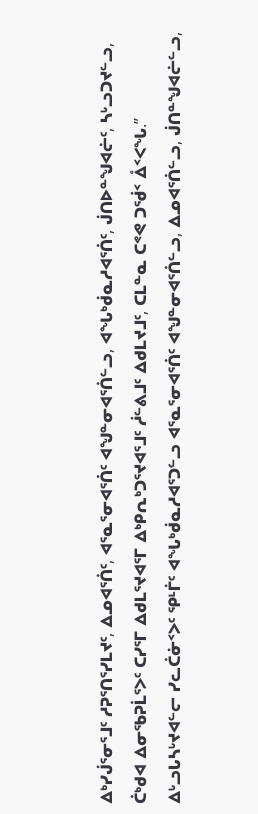ᐃᒃᓯᒎᕐᓂᕐᒧᑦ ᓱᕈᕐᑎᕐᓯᒪᔪᑦ, ᐃᓄᐊᕐᑏᑦ, ᐊᕐᓇᕐᓂᐊᕐᑏᑦ ᐊᖑᓐᓂᐊᕐᑏᓪᓗ, ᐊᖓᒃᑰᓇᓱᐊᕐᑏᑦ, ᒎᑎᐅᓐᖑᐊᓖᑦ, ᓴᒡᓗᑐᔪᓪᓗ, ᑖᒃᑯᐊ ᐃᓂᖃᕈᒫᕐᐳᑦ ᑕᓯᕐᒥ ᐃᑯᒪᕐᔪᐊᕐᒥ ᐃᒃᑭᕆᒃᑐᕐᔪᐊᕐᒧᑦ ᓲᓪᕕᒧᑦ ᐃᑯᒪᔪᒧᑦ, ᑕᒪᓐᓇ ᑕᕝᕙ ᑐᖂᑉ ᐂᑉᐸᖓ.”
ᐃᒡᓗᒐᓴᒡᔪᐊᓪᓕ ᓯᓚᑖᓃᑉᐳᑦ ᕿᒻᒦᑦ ᐊᖓᒃᑰᓇᓱᐊᕐᑐᓪᓗ ᐊᕐᓇᕐᓂᐊᕐᑏᑦ ᐊᖑᓐᓂᐊᕐᑏᓪᓗ, ᐃᓄᐊᕐᑏᓪᓗ, ᒎᑎᓐᖑᐊᓖᓪᓗ,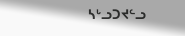ᓴᒡᓗᑐᔪᓪᓗ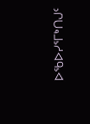ᐅᖃᐅᓯᕐᒥᒃᑎᒍᑦ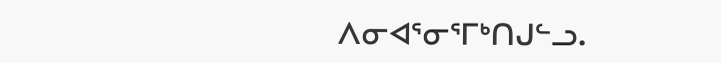ᐱᓂᐊᕐᓂᕐᒥᒃᑎᒍᓪᓗ.